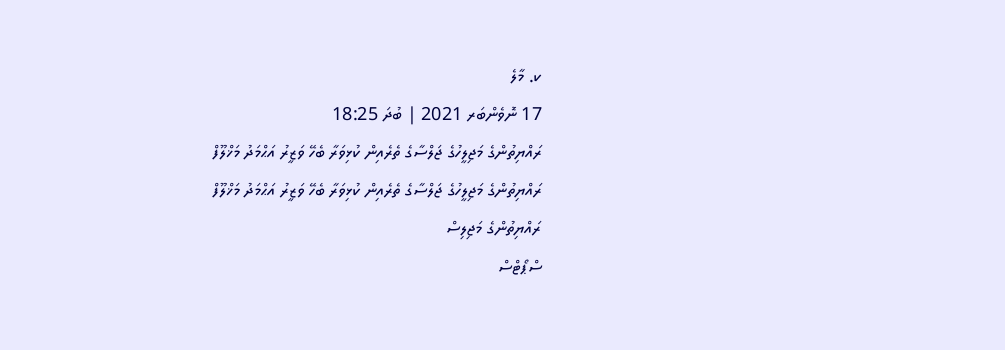ކ. މާލެ
17 ނޮވެންބަރ 2021 | ބުދަ 18:25
ރައްޔިތުންގެ މަޖިލީހުގެ ޖަލްސާގެ ތެރެއިން ކުޅިވަރާ ބެހޭ ވަޒީރު އަޙްމަދު މަޚްލޫފް
ރައްޔިތުންގެ މަޖިލީހުގެ ޖަލްސާގެ ތެރެއިން ކުޅިވަރާ ބެހޭ ވަޒީރު އަޙްމަދު މަޚްލޫފް
ރައްޔިތުންގެ މަޖިލިސް
ސްޕޯޓްސް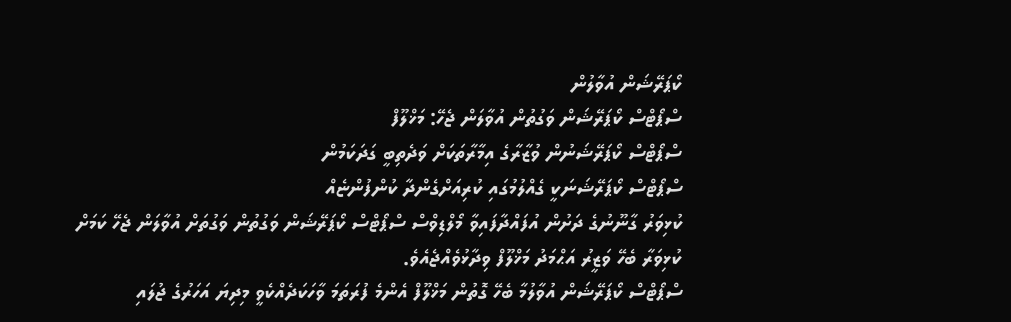ކޯޕަރޭޝަން އުވާލުން
ސްޕޯޓްސް ކޯޕަރޭޝަން ވަގުތުން އުވާލަން ޖެހޭ: މަޚްލޫފް
ސްޕޯޓްސް ކޯޕަރޭޝަނުން ވުޒާރާގެ އިމާރާތަކަށް ވަދެތިބީ ގަދަކަމުން
ސްޕޯޓްސް ކޯޕަރޭޝަނަކީ ގެއްލުމުގައި ކުރިއަށްގެންދާ ކުންފުންޏެއް
ކުޅިވަރު ގާނޫނުގެ ދަށުން އުފައްދާފައިވާ މޯލްޑިވްސް ސްޕޯޓްސް ކޯޕަރޭޝަން ވަގުތުން ވަގުތަށް އުވާލަން ޖެހޭ ކަމަށް ކުޅިވަރާ ބެހޭ ވަޒީރު އަޙްމަދު މަޚްލޫފް ވިދާޅުވެއްޖެއެވެ.
ސްޕޯޓްސް ކޯޕަރޭޝަން އުވާލުމާ ބެހޭ ގޮތުން މަޚްލޫފް އެންމެ ފުރަތަމަ ވާހަކަދެއްކެވީ މިދިޔަ އަހަރުގެ ޖުލައި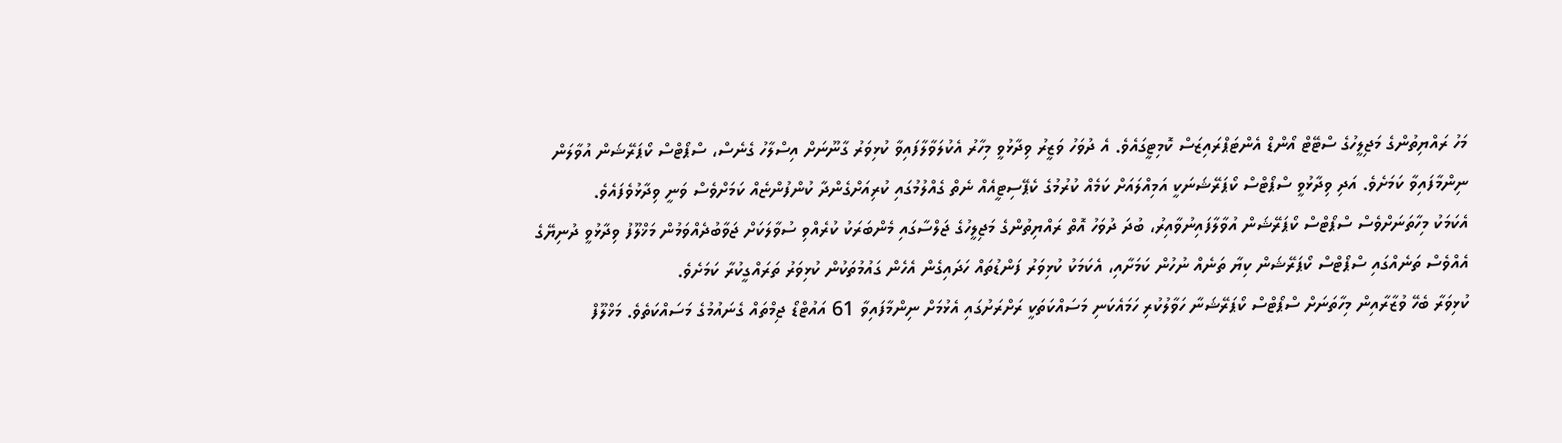މަހު ރައްޔިތުންގެ މަޖިލީހުގެ ސްޓޭޓް އޯންޑް އެންޓަޕްރައިޒަސް ކޮމިޓީގައެވެ. އެ ދުވަހު ވަޒީރު ވިދާޅުވީ މިހާރު އެކުލަވާލާފައިވާ ކުޅިވަރު ގާނޫނަށް އިސްލާހު ގެނެސް، ސްޕޯޓްސް ކޯޕަރޭޝަން އުވާލަން ނިންމާފައިވާ ކަމަށެވެ. އަދި ވިދާޅުވީ ސްޕޯޓްސް ކޯޕަރޭޝަނަކީ އަމިއްލައަށް ކަމެއް ކުރުމުގެ ކެޕޭސިޓީއެއް ނެތް ގެއްލުމުގައި ކުރިއަށްގެންދާ ކުންފުންޏެއް ކަމަށްވެސް ވަނީ ވިދާޅުވެފައެވެ.
އެކަމަކު މިހާތަނަށްވެސް ސްޕޯޓްސް ކޯޕަރޭޝަން އުވާލާފައިނުވާއިރު، ބުދަ ދުވަހު އޮތް ރައްޔިތުންގެ މަޖިލީހުގެ ޖަލްސާގައި މެންބަރަކު ކުރެއްވި ސުވާލަކަށް ޖަވާބުދެއްވަމުން މަޚްލޫފު ވިދާޅުވީ ދުނިޔޭގެ އެއްވެސް ތަނެއްގައި ސްޕޯޓްސް ކޯޕަރޭޝަން ކިޔާ ތަނެއް ނުހުން ކަމަށާއި، އެކަމަކު ކުޅިވަރު ފަންޑުތައް ހަދައިގެން އެހެން ގައުމުތަކުން ކުޅިވަރު ތަރައްގީކުރާ ކަމަށެވެ.
ކުޅިވަރާ ބެހޭ ވުޒާރާއިން މިހާތަނަށް ސްޕޯޓްސް ކޯޕަރޭޝަނާ ހަވާލުކުރި ހަމައެކަނި މަސައްކަތަކީ ރަށްރަށުގައި އެޅުމަށް ނިންމާފައިވާ 61 އައުޓްޑޯ ޖިމްތައް ގެނައުމުގެ މަސައްކަތެވެ. މަޚްލޫފް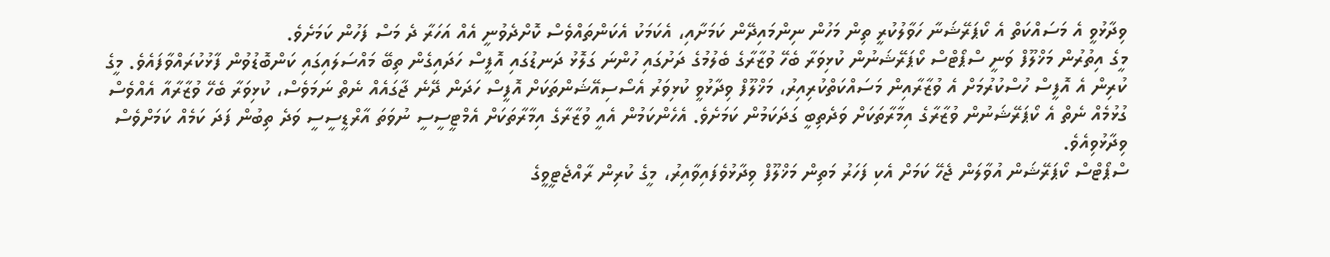ވިދާޅުވީ އެ މަސައްކަތް އެ ކޯޕަރޭޝަނާ ހަވާލުކުރީ ތިން މަހުން ނިންމައިދޭން ކަމަށާއި، އެކަމަކު އެކަންތައްވެސް ކޮށްދެވުނީ އެއް އަހަރާ ދެ މަސް ފަހުން ކަމަށެވެ.
މީގެ އިތުރުން މަޚްލޫފް ވަނީ ސްޕޯޓްސް ކޯޕަރޭޝަނުން ކުޅިވަރާ ބެހޭ ވުޒާރާގެ ބެލުމުގެ ދަށުގައި ހުންނަ ގަލޮޅު ދަނޑުގައި އޮފީސް ހަދައިގެން ތިބޭ މައްސަލައިގައި ކަންބޮޑުވުން ފާޅުކުރައްވާފައެވެ. މީގެ ކުރިން އެ އޮފީސް ހުސްކުރުމަށް އެ ވުޒާރާއިން މަސައްކަތްކުރިއިރު، މަޚްލޫފް ވިދާޅުވީ ކުޅިވަރު އެސޯސިއޭޝަންތަކަށް އޮފީސް ހަދަން ދޭނެ ޖާގައެއް ނެތް ނަމަވެސް، ކުޅިވަރާ ބެހޭ ވުޒާރާއާ އެއްވެސް ގުޅުމެއް ނެތް އެ ކޯޕަރޭޝަނުން ވުޒާރާގެ އިމާރާތަކަށް ވަދެތިބީ ގަދަކަމުން ކަމަށެވެ. އެހެންކަމުން އެއީ ވުޒާރާގެ އިމާރާތަކަށް އެމްޓީސީސީ ނުވަތަ އާރްޑީސީސީ ވަދެ ތިބުން ފަދަ ކަމެއް ކަމަށްވެސް ވިދާޅުވިއެވެ.
ސްޕޯޓްސް ކޯޕަރޭޝަން އުވާލަން ޖެހޭ ކަމަށް އެކި ފަހަރު މަތިން މަޚްލޫފް ވިދާޅުވެފައިވާއިރު، މީގެ ކުރިން ރާއްޖެޓީވީގެ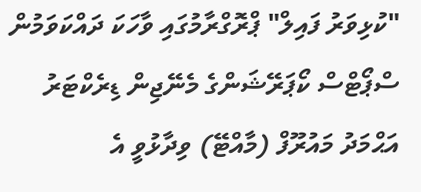"ކުޅިވަރު ފައިލް" ޕްރޮގްރާމުގައި ވާހަކަ ދައްކަވަމުން ސްޕޯޓްސް ކޯޕަރޭޝަންގެ މެނޭޖިން ޑިރެކްޓަރު އަޙްމަދު މައުރޫފް (މާއްޓޭ) ވިދާޅުވީ އެ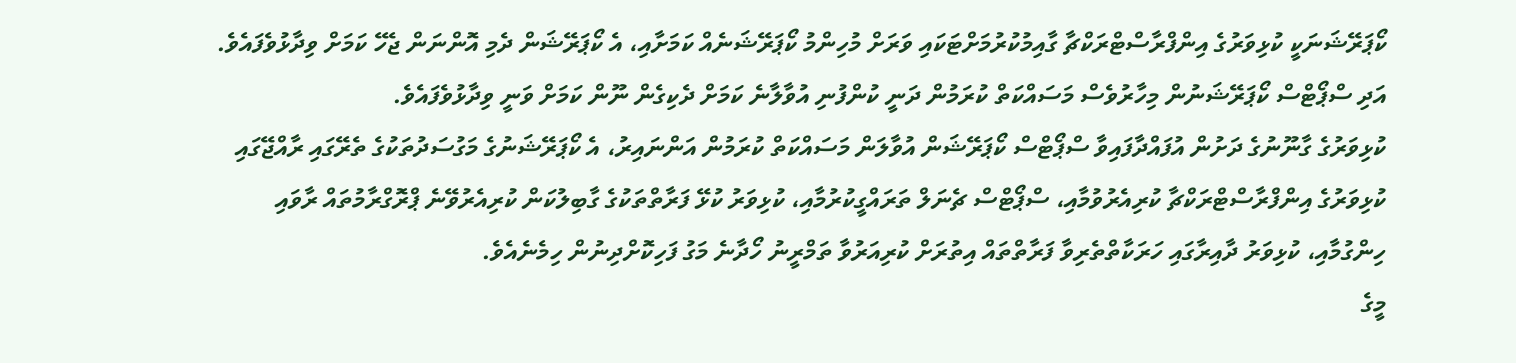ކޯޕަރޭޝަނަކީ ކުޅިވަރުގެ އިންފްރާސްޓްރަކްޗާ ގާއިމުކުރުމަށްޓަކައި ވަރަށް މުހިންމު ކޯޕަރޭޝަނެއް ކަމަށާއި، އެ ކޯޕަރޭޝަން ދެމި އޮންނަން ޖެހޭ ކަމަށް ވިދާޅުވެފައެވެ. އަދި ސްޕޯޓްސް ކޯޕަރޭޝަނުން މިހާރުވެސް މަސައްކަތް ކުރަމުން ދަނީ ކުންފުނި އުވާލާނެ ކަމަށް ދެކިގެން ނޫން ކަމަށް ވަނީ ވިދާޅުވެފައެވެ.
ކުޅިވަރުގެ ގާނޫނުގެ ދަށުން އުފައްދާފައިވާ ސްޕޯޓްސް ކޯޕަރޭޝަން އުވާލަން މަސައްކަތް ކުރަމުން އަންނައިރު، އެ ކޯޕަރޭޝަނުގެ މަގުސަދުތަކުގެ ތެރޭގައި ރާއްޖޭގައި ކުޅިވަރުގެ އިންފްރާސްޓްރަކްޗާ ކުރިއެރުވުމާއި، ސްޕޯޓްސް ޗެނަލް ތަރައްގީކުރުމާއި، ކުޅިވަރު ކުޅޭ ފަރާތްތަކުގެ ގާބިލުކަން ކުރިއެރުވޭނެ ޕްރޮގްރާމުތައް ރާވައި ހިންގުމާއި، ކުޅިވަރު ދާއިރާގައި ހަރަކާތްތެރިވާ ފަރާތްތައް އިތުރަށް ކުރިއަރުވާ ތަމްރީނު ހޯދާނެ މަގު ފަހިކޮށްދިނުން ހިމެނެއެވެ.
މީގެ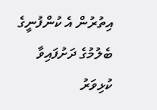އިތުރުން އެ ކުންފުނީގެ ބެލުމުގެ ދަށުފައިވާ ކުޅިވަރު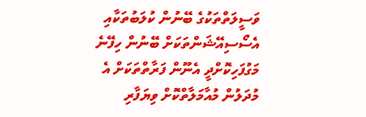ވަސީލަތްތަކުގެ ބޭނުން ކުލަބުތަކާއި އެސޯސިއޭޝަންތަކަށް ބޭނުން ހިފޭނެ މަގުފަހިކޮށްދީ އެނޫން ފަރާތްތަކަށް އެ މުދަލުން މުއާމަލާތްކޮށް ވިޔަފާރި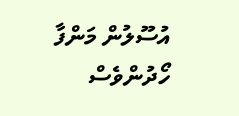އުސޫލުން މަންފާ ހޯދުންވެސް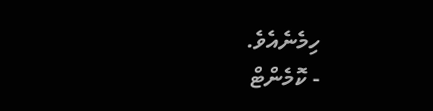ހިމެނެއެވެ.
- ކޮމެންޓް